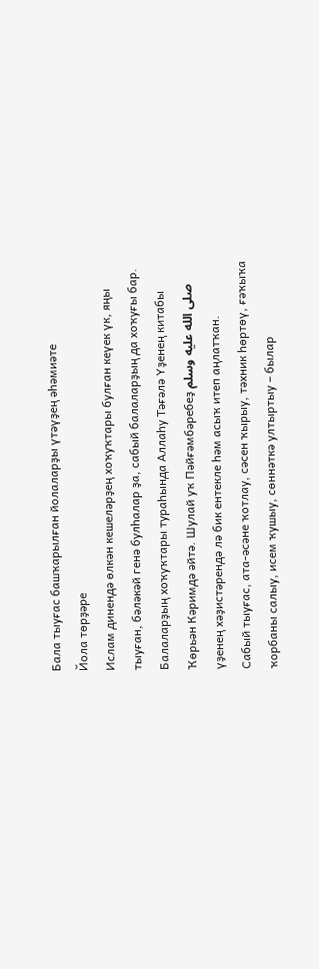Бала тыуғас башҡарылған йолаларҙы үтәүҙең әһәмиәте
Йола төрҙәре
Ислам динендә өлкән кешеләрҙең хоҡуҡтары булған кеүек үк, яңы тыуған, бәләкәй генә булһалар ҙа, сабый балаларҙың да хоҡуғы бар. Балаларҙың хоҡуҡтары тураһында Аллаһу Тәғәлә Үҙенең китабы Ҡөрьән Кәримдә әйтә. Шулай уҡ Пәйғәмбәребеҙ صلى الله عليه وسلم үҙенең хәҙиcтәрендә лә бик ентекле һәм асыҡ итеп аңлатҡан.
Сабый тыуғас, ата-әсәне ҡотлау, сәсен ҡырыу, тәхник һөртөү, ғәҡыҡа ҡорбаны салыу, исем ҡушыу, сөннәткә ултыртыу – былар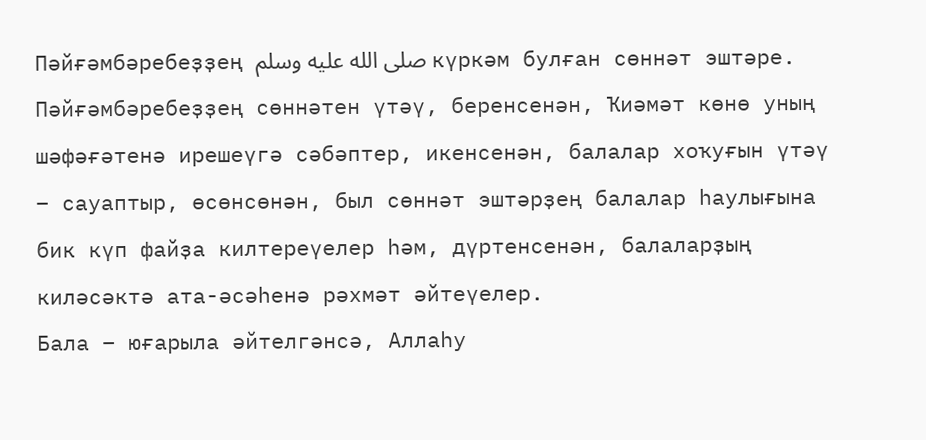Пәйғәмбәребеҙҙең صلى الله عليه وسلم күркәм булған сөннәт эштәре. Пәйғәмбәребеҙҙең сөннәтен үтәү, беренсенән, Ҡиәмәт көнө уның шәфәғәтенә ирешеүгә сәбәптер, икенсенән, балалар хоҡуғын үтәү – сауаптыр, өсөнсөнән, был сөннәт эштәрҙең балалар һаулығына бик күп файҙа килтереүелер һәм, дүртенсенән, балаларҙың киләсәктә ата-әсәһенә рәхмәт әйтеүелер.
Бала – юғарыла әйтелгәнсә, Аллаһу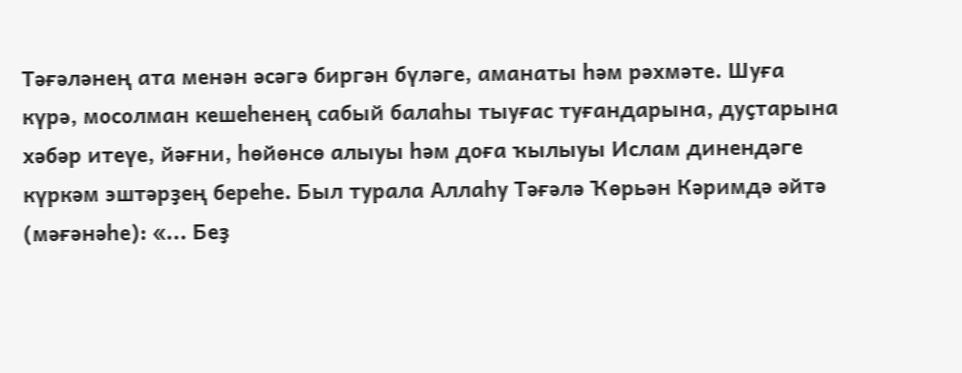Тәғәләнең ата менән әсәгә биргән бүләге, аманаты һәм рәхмәте. Шуға күрә, мосолман кешеһенең сабый балаһы тыуғас туғандарына, дуҫтарына хәбәр итеүе, йәғни, һөйөнсө алыуы һәм доға ҡылыуы Ислам динендәге күркәм эштәрҙең береһе. Был турала Аллаһу Тәғәлә Ҡөрьән Кәримдә әйтә (мәғәнәһе): «... Беҙ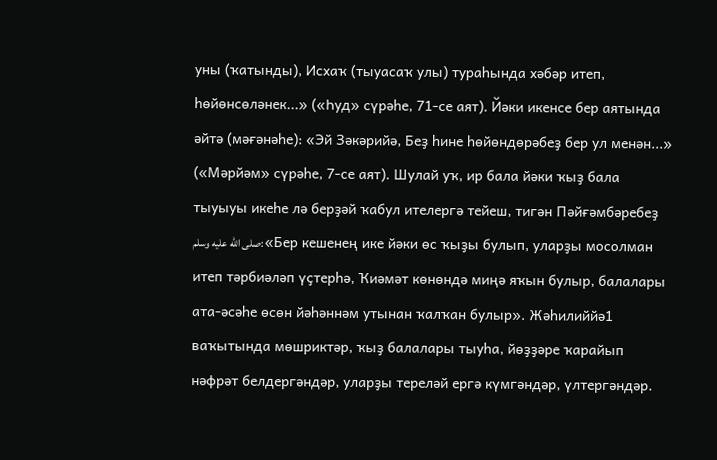уны (ҡатынды), Исхаҡ (тыуасаҡ улы) тураһында хәбәр итеп, һөйөнсөләнек...» («Һуд» сүрәһе, 71-се аят). Йәки икенсе бер аятында әйтә (мәғәнәһе): «Эй Зәкәрийә, Беҙ һине һөйөндөрәбеҙ бер ул менән...» («Мәрйәм» сүрәһе, 7-се аят). Шулай уҡ, ир бала йәки ҡыҙ бала тыуыуы икеһе лә берҙәй ҡабул ителергә тейеш, тигән Пәйғәмбәребеҙ صلى الله عليه وسلم: «Бер кешенең ике йәки өс ҡыҙы булып, уларҙы мосолман итеп тәрбиәләп үҫтерһә, Ҡиәмәт көнөндә миңә яҡын булыр, балалары ата-әсәһе өсөн йәһәннәм утынан ҡалҡан булыр». Жәһилиййә1 ваҡытында мөшриктәр, ҡыҙ балалары тыуһа, йөҙҙәре ҡарайып нәфрәт белдергәндәр, уларҙы тереләй ергә күмгәндәр, үлтергәндәр.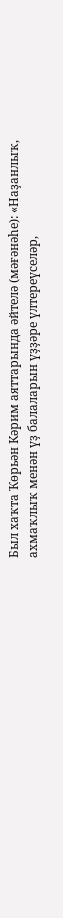Был хаҡта Ҡөрьән Кәрим аяттарында әйтелә (мәғәнәһе): «Наҙанлыҡ, ахмаҡлыҡ менән үҙ балаларын үҙҙәре үлтереүселәр,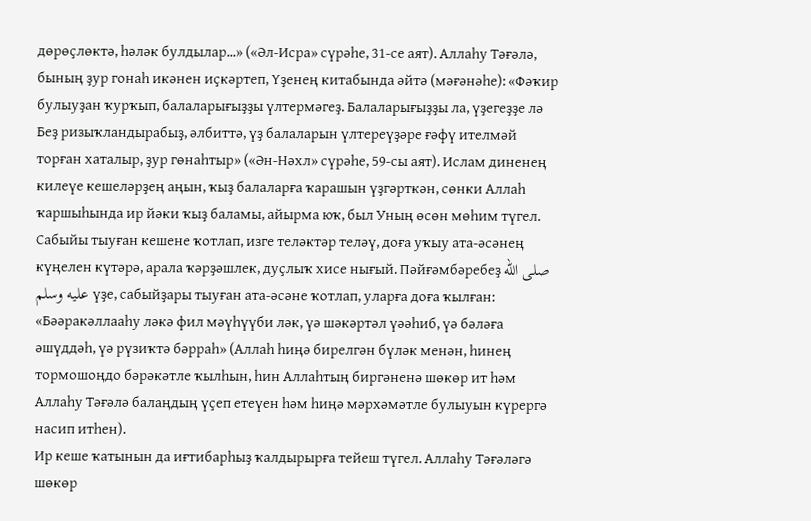дөрөҫлөктә, һәләк булдылар...» («Әл-Исра» сүрәһе, 31-се аят). Аллаһу Тәғәлә, бының ҙур гонаһ икәнен иҫкәртеп, Үҙенең китабында әйтә (мәғәнәһе): «Фәҡир булыуҙан ҡурҡып, балаларығыҙҙы үлтермәгеҙ. Балаларығыҙҙы ла, үҙегеҙҙе лә Беҙ ризыҡландырабыҙ, әлбиттә, үҙ балаларын үлтереүҙәре ғәфү ителмәй торған хаталыр, ҙур гөнаһтыр» («Ән-Нәхл» сүрәһе, 59-сы аят). Ислам диненең килеүе кешеләрҙең аңын, ҡыҙ балаларға ҡарашын үҙгәрткән, сөнки Аллаһ ҡаршыһында ир йәки ҡыҙ баламы, айырма юҡ, был Уның өсөн мөһим түгел.
Сабыйы тыуған кешене ҡотлап, изге теләктәр теләү, доға уҡыу ата-әсәнең күңелен күтәрә, арала ҡәрҙәшлек, дуҫлыҡ хисе нығый. Пәйғәмбәребеҙ صلى الله عليه وسلم үҙе, сабыйҙары тыуған ата-әсәне ҡотлап, уларға доға ҡылған: «Бәәракәллааһу ләкә фил мәүһүүби ләк, үә шәкәртәл үәәһиб, үә бәләға әшүддәһ, үә рүзиҡтә бәрраһ» (Аллаһ һиңә бирелгән бүләк менән, һинең тормошоңдо бәрәкәтле ҡылһын, һин Аллаһтың биргәненә шөкөр ит һәм Аллаһу Тәғәлә балаңдың үҫеп етеүен һәм һиңә мәрхәмәтле булыуын күрергә насип итһен).
Ир кеше ҡатынын да иғтибарһыҙ ҡалдырырға тейеш түгел. Аллаһу Тәғәләгә шөкөр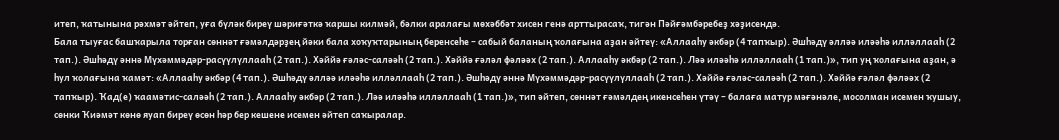итеп, ҡатынына рәхмәт әйтеп, уға бүләк биреү шәриғәткә ҡаршы килмәй, бәлки аралағы мөхәббәт хисен генә арттырасаҡ, тигән Пәйғәмбәребеҙ хәҙисендә.
Бала тыуғас башҡарыла торған сөннәт ғәмәлдәрҙең йәки бала хоҡуҡтарының беренсеһе – сабый баланың ҡолағына аҙан әйтеү: «Аллааһу әкбәр (4 тапҡыр). Әшһәдү әлләә иләәһә илләллааһ (2 тап.). Әшһәдү әннә Мүхәммәдәр-расүүлүллааһ (2 тап.). Хәййә ғәләс-саләәһ (2 тап.). Хәййә ғәләл фәләәх (2 тап.). Аллааһу әкбәр (2 тап.). Ләә иләәһә илләллааһ (1 тап.)», тип уң ҡолағына аҙан, ә һул ҡолағына ҡамәт: «Аллааһу әкбәр (4 тап.). Әшһәдү әлләә иләәһә илләллааһ (2 тап.). Әшһәдү әннә Мүхәммәдәр-расүүлүллааһ (2 тап.). Хәййә ғәләс-саләәһ (2 тап.). Хәййә ғәләл фәләәх (2 тапҡыр). Ҡад(е) ҡаамәтис-саләәһ (2 тап.). Аллааһу әкбәр (2 тап.). Ләә иләәһә илләллааһ (1 тап.)», тип әйтеп, сөннәт ғәмәлдең икенсеһен үтәү – балаға матур мәғәнәле, мосолман исемен ҡушыу, сөнки Ҡиәмәт көнө яуап биреү өсөн һәр бер кешене исемен әйтеп саҡыралар.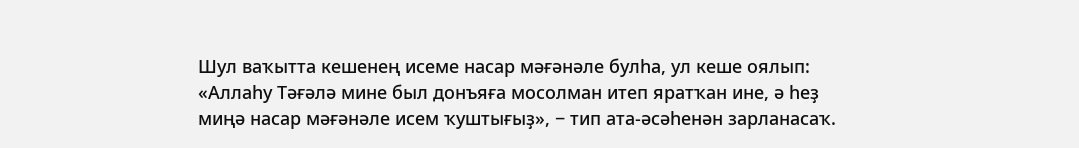Шул ваҡытта кешенең исеме насар мәғәнәле булһа, ул кеше оялып: «Аллаһу Тәғәлә мине был донъяға мосолман итеп яратҡан ине, ә һеҙ миңә насар мәғәнәле исем ҡуштығыҙ», − тип ата-әсәһенән зарланасаҡ.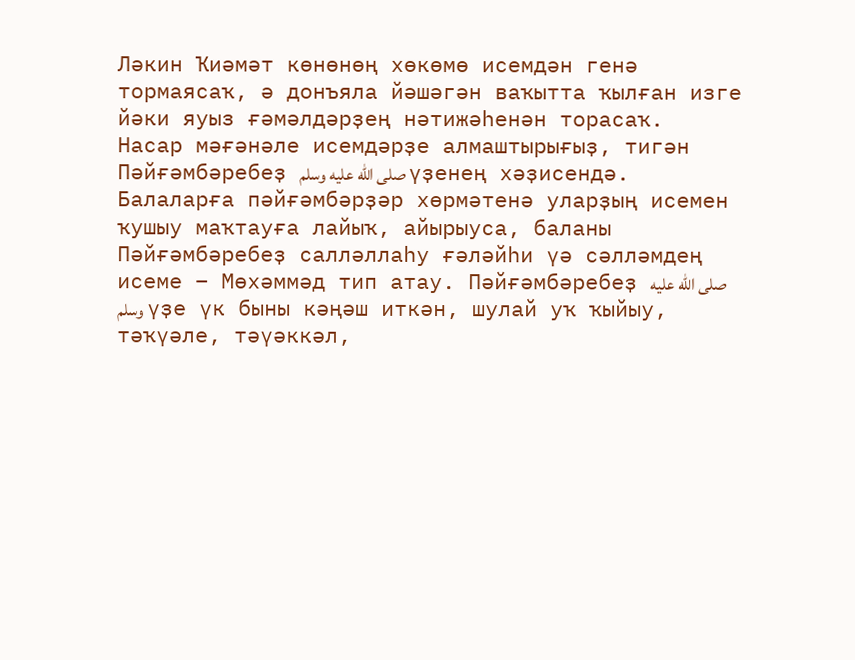Ләкин Ҡиәмәт көнөнөң хөкөмө исемдән генә тормаясаҡ, ә донъяла йәшәгән ваҡытта ҡылған изге йәки яуыз ғәмәлдәрҙең нәтижәһенән торасаҡ.
Насар мәғәнәле исемдәрҙе алмаштырығыҙ, тигән Пәйғәмбәребеҙ صلى الله عليه وسلم үҙенең хәҙисендә. Балаларға пәйғәмбәрҙәр хөрмәтенә уларҙың исемен ҡушыу маҡтауға лайыҡ, айырыуса, баланы Пәйғәмбәребеҙ салләллаһу ғәләйһи үә сәлләмдең исеме – Мөхәммәд тип атау. Пәйғәмбәребеҙ صلى الله عليه وسلم үҙе үк быны кәңәш иткән, шулай уҡ ҡыйыу, тәҡүәле, тәүәккәл,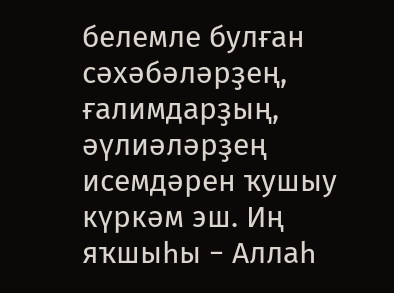белемле булған сәхәбәләрҙең, ғалимдарҙың, әүлиәләрҙең исемдәрен ҡушыу күркәм эш. Иң яҡшыһы − Аллаһ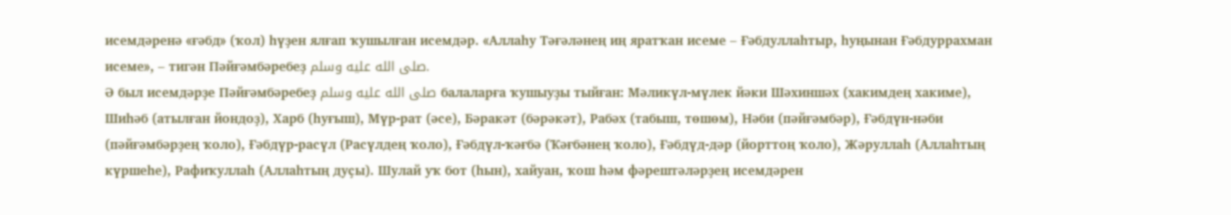исемдәренә «ғәбд» (ҡол) һүҙен ялғап ҡушылған исемдәр. «Аллаһу Тәғәләнең иң яратҡан исеме – Ғәбдуллаһтыр, һуңынан Ғәбдуррахман исеме», – тигән Пәйғәмбәребеҙ صلى الله عليه وسلم.
Ә был исемдәрҙе Пәйғәмбәребеҙ صلى الله عليه وسلم балаларға ҡушыуҙы тыйған: Мәликүл-мүлек йәки Шәхиншәх (хакимдең хакиме), Шиһәб (атылған йондоҙ), Харб (һуғыш), Мүр-рат (әсе), Бәракәт (бәрәкәт), Рабәх (табыш, төшөм), Нәби (пәйғәмбәр), Ғәбдүн-нәби (пәйғәмбәрҙең ҡоло), Ғәбдүр-расүл (Расүлдең ҡоло), Ғәбдүл-ҡәғбә (Ҡәғбәнең ҡоло), Ғәбдүд-дәр (йорттоң ҡоло), Жәруллаһ (Аллаһтың күршеһе), Рафиҡуллаһ (Аллаһтың дуҫы). Шулай уҡ бот (һын), хайуан, ҡош һәм фәрештәләрҙең исемдәрен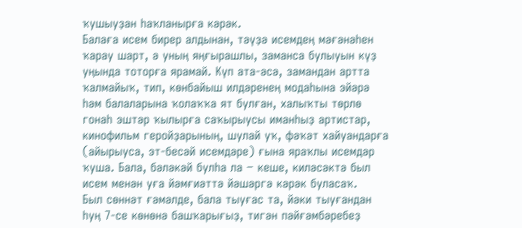ҡушыуҙан һаҡланырға кәрәк.
Балаға исем бирер алдынан, тәүҙә исемдең мәғәнәһен ҡарау шарт, ә уның яңғырашлы, заманса булыуын күҙ уңында тоторға ярамай. Күп ата-әсә, замандан артта ҡалмайыҡ, тип, көнбайыш илдәренең модаһына эйәрә һәм балаларына ҡолаҡҡа ят булған, халыҡты төрлө гонаһ эштәр ҡылырға саҡырыусы иманһыҙ артистар, кинофильм геройҙарының, шулай уҡ, фәҡәт хайуандарға (айырыуса, эт-бесәй исемдәре) ғына яраҡлы исемдәр ҡуша. Бала, бәләкәй булһа ла − кеше, киләсәктә был исем менән уға йәмғиәттә йәшәргә кәрәк буласаҡ.
Был сөннәт ғәмәлде, бала тыуғас та, йәки тыуғандан һуң 7-се көнөнә башҡарығыҙ, тигән пәйғәмбәребеҙ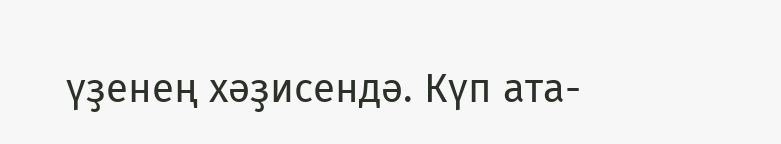үҙенең хәҙисендә. Күп ата-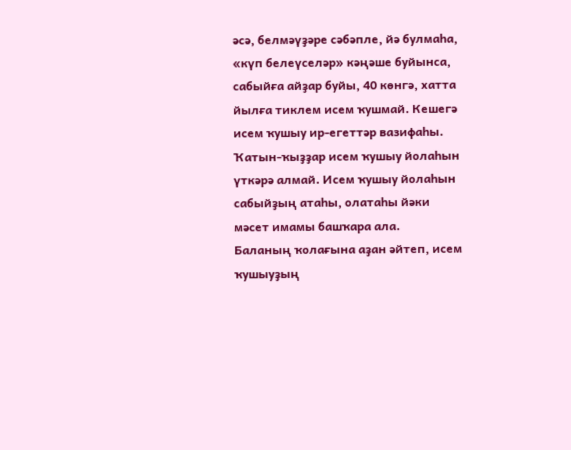әсә, белмәүҙәре сәбәпле, йә булмаһа, «күп белеүселәр» кәңәше буйынса, сабыйға айҙар буйы, 40 көнгә, хатта йылға тиклем исем ҡушмай. Кешегә исем ҡушыу ир-егеттәр вазифаһы. Ҡатын-ҡыҙҙар исем ҡушыу йолаһын үткәрә алмай. Исем ҡушыу йолаһын сабыйҙың атаһы, олатаһы йәки мәсет имамы башҡара ала.
Баланың ҡолағына аҙан әйтеп, исем ҡушыуҙың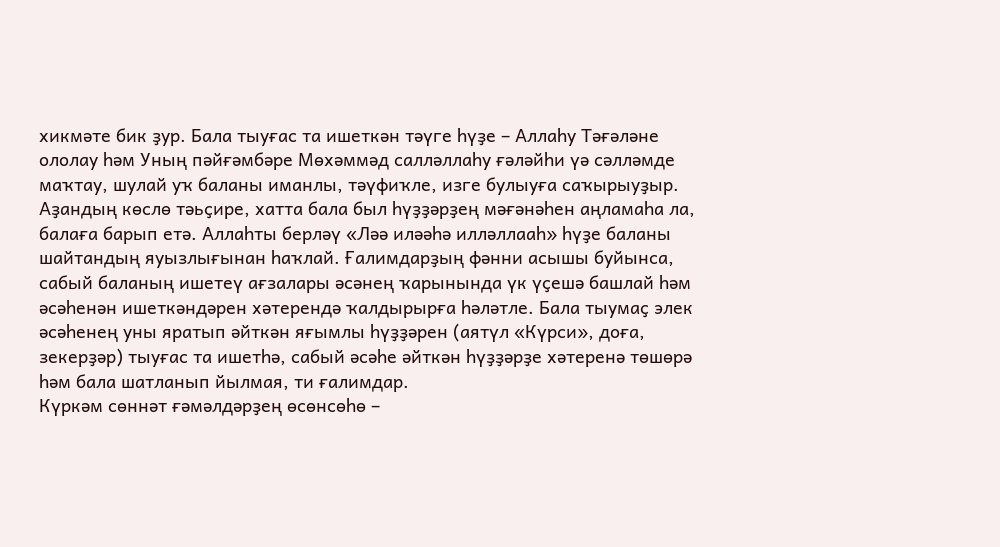хикмәте бик ҙур. Бала тыуғас та ишеткән тәүге һүҙе – Аллаһу Тәғәләне ололау һәм Уның пәйғәмбәре Мөхәммәд салләллаһу ғәләйһи үә сәлләмде маҡтау, шулай уҡ баланы иманлы, тәүфиҡле, изге булыуға саҡырыуҙыр. Аҙандың көслө тәьҫире, хатта бала был һүҙҙәрҙең мәғәнәһен аңламаһа ла, балаға барып етә. Аллаһты берләү «Ләә иләәһә илләллааһ» һүҙе баланы шайтандың яуызлығынан һаҡлай. Ғалимдарҙың фәнни асышы буйынса, сабый баланың ишетеү ағзалары әсәнең ҡарынында үк үҫешә башлай һәм әсәһенән ишеткәндәрен хәтерендә ҡалдырырға һәләтле. Бала тыумаҫ элек әсәһенең уны яратып әйткән яғымлы һүҙҙәрен (аятүл «Күрси», доға, зекерҙәр) тыуғас та ишетһә, сабый әсәһе әйткән һүҙҙәрҙе хәтеренә төшөрә һәм бала шатланып йылмая, ти ғалимдар.
Күркәм сөннәт ғәмәлдәрҙең өсөнсөһө –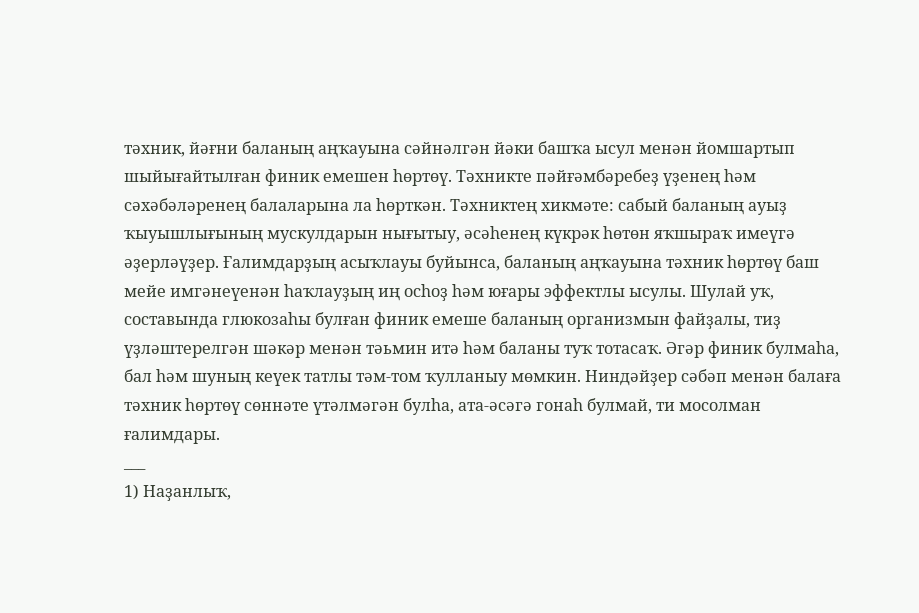тәхник, йәғни баланың аңҡауына сәйнәлгән йәки башҡа ысул менән йомшартып шыйығайтылған финик емешен һөртөү. Тәхникте пәйғәмбәребеҙ үҙенең һәм сәхәбәләренең балаларына ла һөрткән. Тәхниктең хикмәте: сабый баланың ауыҙ ҡыуышлығының мускулдарын нығытыу, әсәһенең күкрәк һөтөн яҡшыраҡ имеүгә әҙерләүҙер. Ғалимдарҙың асыҡлауы буйынса, баланың аңҡауына тәхник һөртөү баш мейе имгәнеүенән һаҡлауҙың иң осһоҙ һәм юғары эффектлы ысулы. Шулай уҡ, составында глюкозаһы булған финик емеше баланың организмын файҙалы, тиҙ үҙләштерелгән шәкәр менән тәьмин итә һәм баланы туҡ тотасаҡ. Әгәр финик булмаһа, бал һәм шуның кеүек татлы тәм-том ҡулланыу мөмкин. Ниндәйҙер сәбәп менән балаға тәхник һөртөү сөннәте үтәлмәгән булһа, ата-әсәгә гонаһ булмай, ти мосолман ғалимдары.
___
1) Наҙанлыҡ,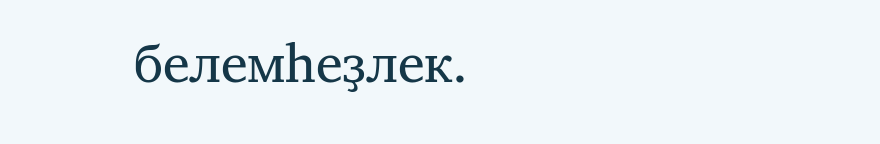белемһеҙлек.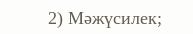2) Мәжүсилек;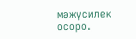мәжүсилек осоро.